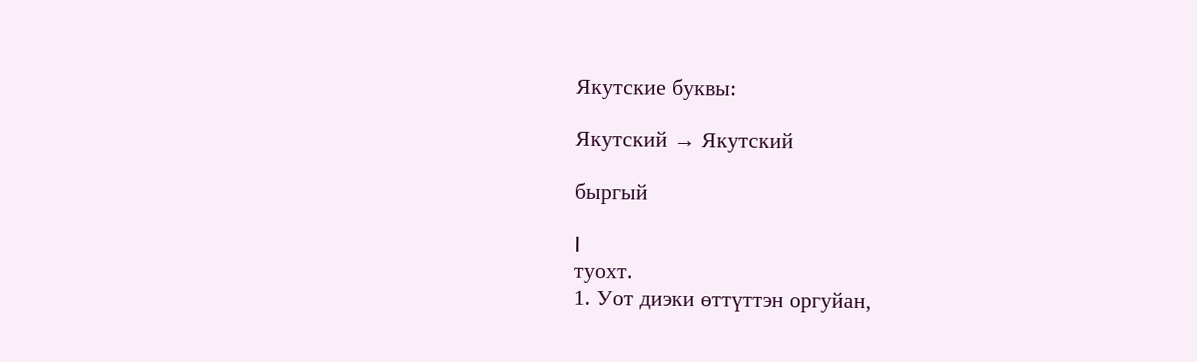Якутские буквы:

Якутский → Якутский

быргый

I
туохт.
1. Уот диэки өттүттэн оргуйан,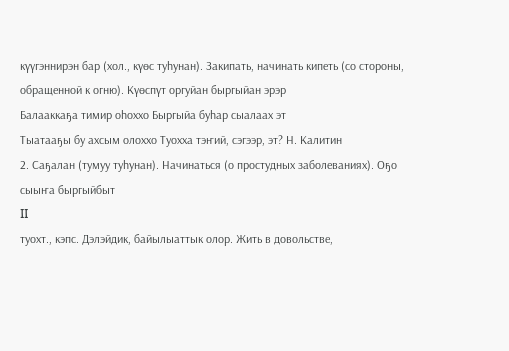күүгэннирэн бар (хол., күөс туһунан). Закипать, начинать кипеть (со стороны, обращенной к огню). Күөспүт оргуйан быргыйан эрэр
Балааккаҕа тимир оһоххо Быргыйа буһар сыалаах эт
Тыатааҕы бу ахсым олоххо Туохха тэҥий, сэгээр, эт? Н. Калитин
2. Саҕалан (тумуу туһунан). Начинаться (о простудных заболеваниях). Оҕо сыыҥа быргыйбыт
II
туохт., кэпс. Дэлэйдик, байылыаттык олор. Жить в довольстве,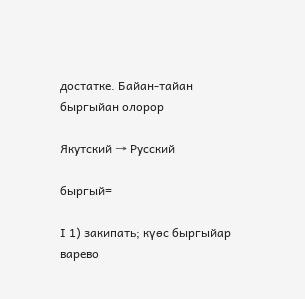достатке. Байан-тайан быргыйан олорор

Якутский → Русский

быргый=

I 1) закипать; күөс быргыйар варево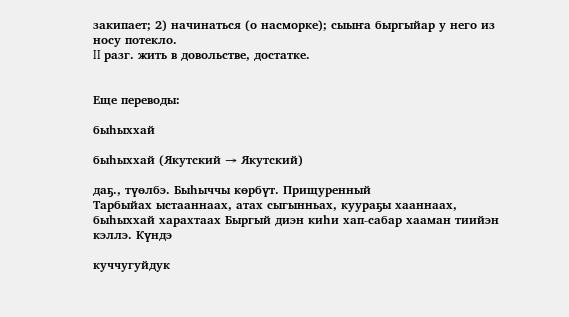закипает; 2) начинаться (о насморке); сыыҥа быргыйар у него из носу потекло.
II разг. жить в довольстве, достатке.


Еще переводы:

быһыххай

быһыххай (Якутский → Якутский)

даҕ., түөлбэ. Быһыччы көрбүт. Прищуренный
Тарбыйах ыстааннаах, атах сыгынньах, куураҕы хааннаах, быһыххай харахтаах Быргый диэн киһи хап-сабар хааман тиийэн кэллэ. Күндэ

куччугуйдук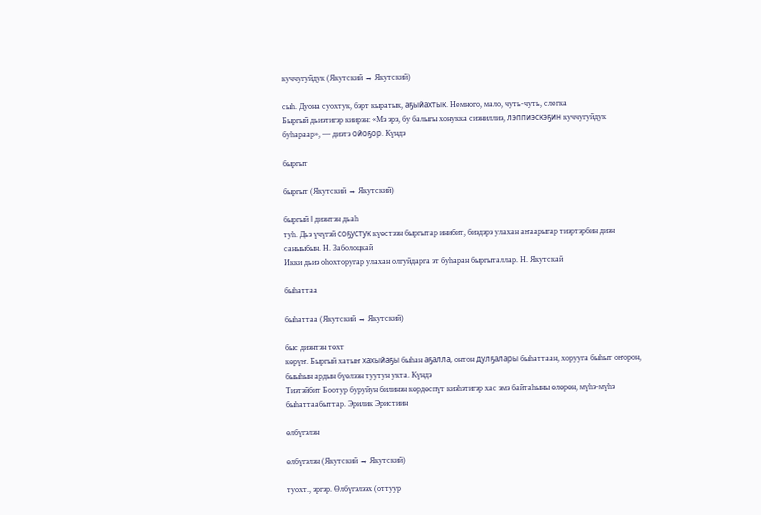куччугуйдук (Якутский → Якутский)

сыһ. Дуона суохтук, бэрт кыратык, аҕыйахтык. Немного, мало, чуть-чуть, слегка
Быргый дьиэтигэр киирэн: «Мэ эрэ, бу балыгы хонукка сиэниллиэ, лэппиэскэҕин куччугуйдук буһараар», — диэтэ ойоҕор. Күндэ

быргыт

быргыт (Якутский → Якутский)

быргый I диэнтэн дьаһ
туһ. Дьэ үчүгэй соҕустук күөстээн быргытар инибит, биэдэрэ улахан аҥаарыгар тиэртэрбин диэн саныыбын. Н. Заболоцкай
Икки дьиэ оһохторугар улахан олгуйдарга эт буһаран быргыталлар. Н. Якутскай

быһаттаа

быһаттаа (Якутский → Якутский)

быс диэнтэн төхт
көрүҥ. Быргый хатыҥ хахыйаҕы быһан аҕалла, онтон дулҕалары быһаттаан, хорууга быһыт оҥорон, быыһын ардын бүөлээн туутун укта. Күндэ
Тиэтэйбит Боотур буруйун билинэн көрдөспүт киэһэтигэр хас эмэ байтаһыны өлөрөн, мүһэ-мүһэ быһаттаабыттар. Эрилик Эристиин

өлбүгэлэн

өлбүгэлэн (Якутский → Якутский)

туохт., эргэр. Өлбүгэлээх (оттуур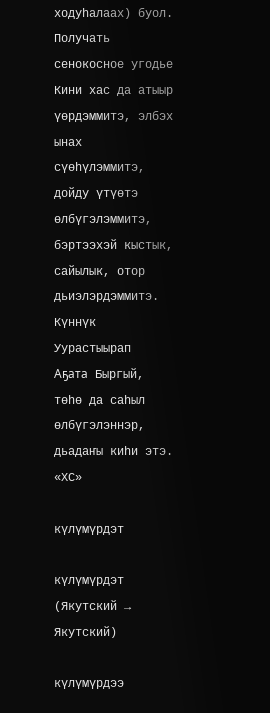ходуһалаах) буол. Получать сенокосное угодье
Кини хас да атыыр үөрдэммитэ, элбэх ынах сүөһүлэммитэ, дойду үтүөтэ өлбүгэлэммитэ, бэртээхэй кыстык, сайылык, отор дьиэлэрдэммитэ. Күннүк Уурастыырап
Аҕата Быргый, төһө да саһыл өлбүгэлэннэр, дьадаҥы киһи этэ. «ХС»

күлүмүрдэт

күлүмүрдэт (Якутский → Якутский)

күлүмүрдээ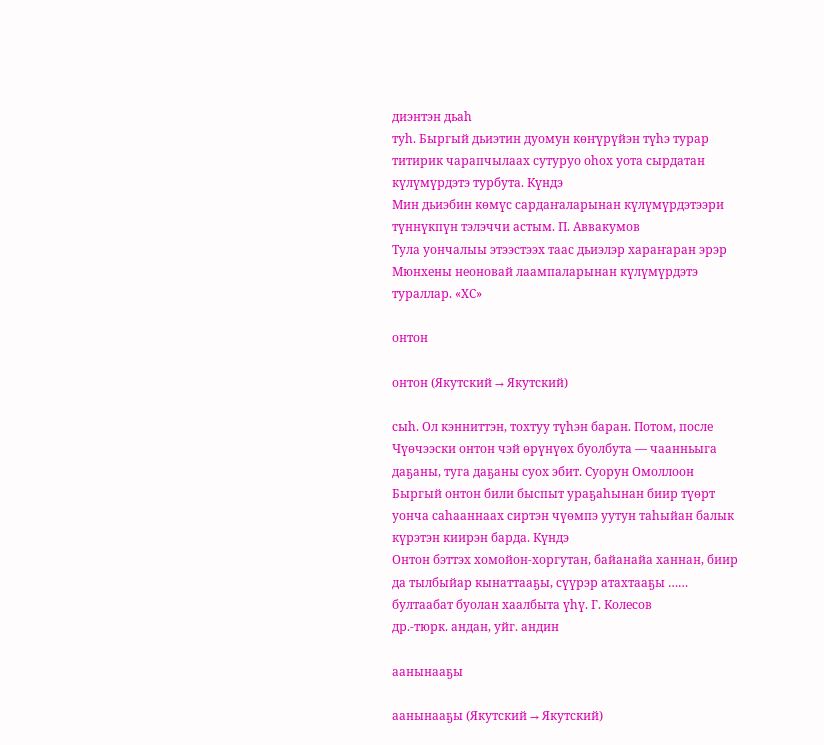диэнтэн дьаһ
туһ. Быргый дьиэтин дуомун көҥүрүйэн түһэ турар титирик чарапчылаах сутуруо оһох уота сырдатан күлүмүрдэтэ турбута. Күндэ
Мин дьиэбин көмүс сардаҥаларынан күлүмүрдэтээри түннүкпүн тэлэччи астым. П. Аввакумов
Тула уончалыы этээстээх таас дьиэлэр хараҥаран эрэр Мюнхены неоновай лаампаларынан күлүмүрдэтэ тураллар. «ХС»

онтон

онтон (Якутский → Якутский)

сыһ. Ол кэнниттэн, тохтуу түһэн баран. Потом, после
Чүөчээски онтон чэй өрүнүөх буолбута — чаанньыга даҕаны, туга даҕаны суох эбит. Суорун Омоллоон
Быргый онтон били быспыт ураҕаһынан биир түөрт уонча саһааннаах сиртэн чүөмпэ уутун таһыйан балык күрэтэн киирэн барда. Күндэ
Онтон бэттэх хомойон-хоргутан, байанайа ханнан, биир да тылбыйар кынаттааҕы, сүүрэр атахтааҕы …… бултаабат буолан хаалбыта үһү. Г. Колесов
др.-тюрк. андан, уйг. андин

аанынааҕы

аанынааҕы (Якутский → Якутский)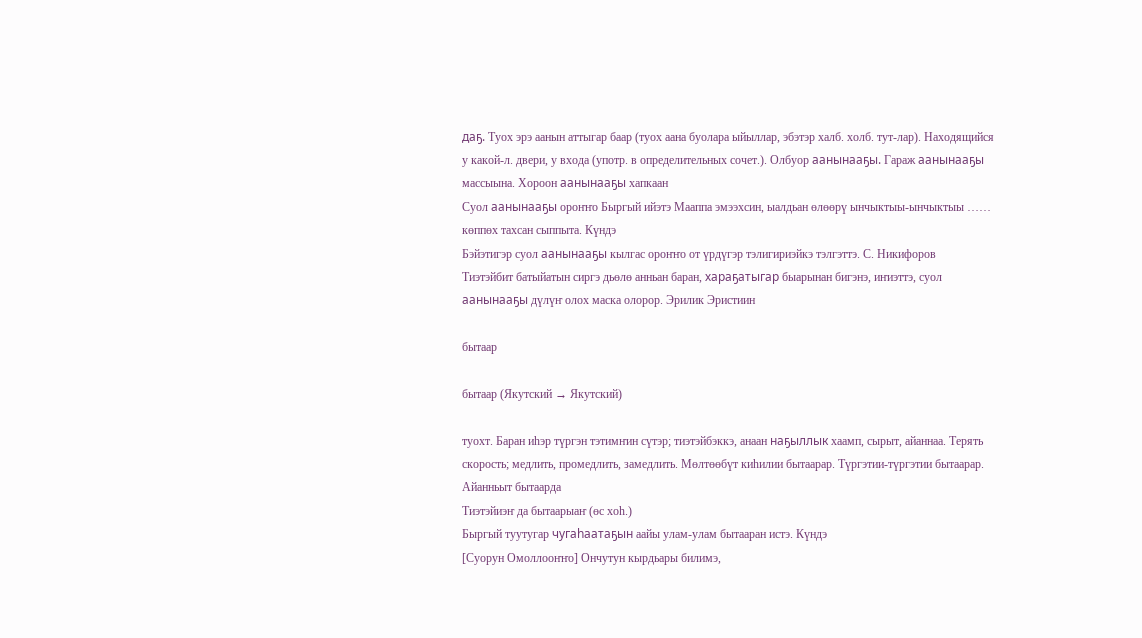даҕ. Туох эрэ аанын аттыгар баар (туох аана буолара ыйыллар, эбэтэр халб. холб. тут-лар). Находящийся у какой-л. двери, у входа (употр. в определительных сочет.). Олбуор аанынааҕы. Гараж аанынааҕы массыына. Хороон аанынааҕы хапкаан
Суол аанынааҕы ороҥҥо Быргый ийэтэ Мааппа эмээхсин, ыалдьан өлөөрү ынчыктыы-ынчыктыы …… көппөх тахсан сыппыта. Күндэ
Бэйэтигэр суол аанынааҕы кылгас ороҥҥо от үрдүгэр тэлигириэйкэ тэлгэттэ. С. Никифоров
Тиэтэйбит батыйатын сиргэ дьөлө анньан баран, хараҕатыгар быарынан бигэнэ, иҥиэттэ, суол аанынааҕы дүлүҥ олох маска олорор. Эрилик Эристиин

бытаар

бытаар (Якутский → Якутский)

туохт. Баран иһэр түргэн тэтимҥин сүтэр; тиэтэйбэккэ, анаан наҕыллык хаамп, сырыт, айаннаа. Терять скорость; медлить, промедлить, замедлить. Мөлтөөбүт киһилии бытаарар. Түргэтии-түргэтии бытаарар. Айанньыт бытаарда
Тиэтэйиэҥ да бытаарыаҥ (өс хоһ.)
Быргый туутугар чугаһаатаҕын аайы улам-улам бытааран истэ. Күндэ
[Суорун Омоллооҥҥо] Ончутун кырдьары билимэ,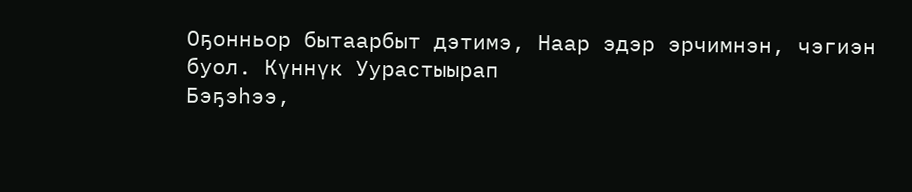Оҕонньор бытаарбыт дэтимэ, Наар эдэр эрчимнэн, чэгиэн буол. Күннүк Уурастыырап
Бэҕэһээ,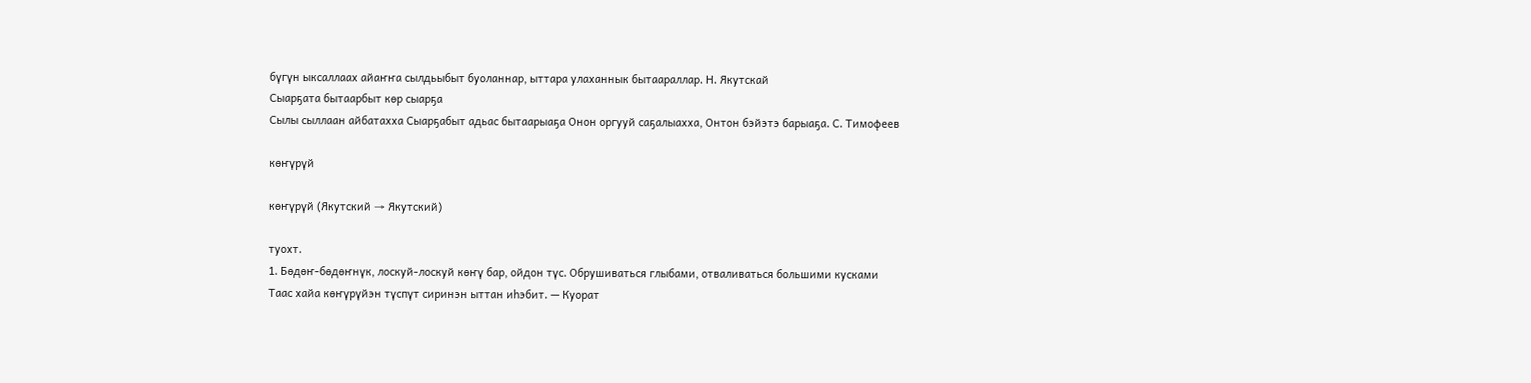бүгүн ыксаллаах айаҥҥа сылдьыбыт буоланнар, ыттара улаханнык бытаараллар. Н. Якутскай
Сыарҕата бытаарбыт көр сыарҕа
Сылы сыллаан айбатахха Сыарҕабыт адьас бытаарыаҕа Онон оргууй саҕалыахха, Онтон бэйэтэ барыаҕа. С. Тимофеев

көҥүрүй

көҥүрүй (Якутский → Якутский)

туохт.
1. Бөдөҥ-бөдөҥнүк, лоскуй-лоскуй көҥү бар, ойдон түс. Обрушиваться глыбами, отваливаться большими кусками
Таас хайа көҥүрүйэн түспүт сиринэн ыттан иһэбит. — Куорат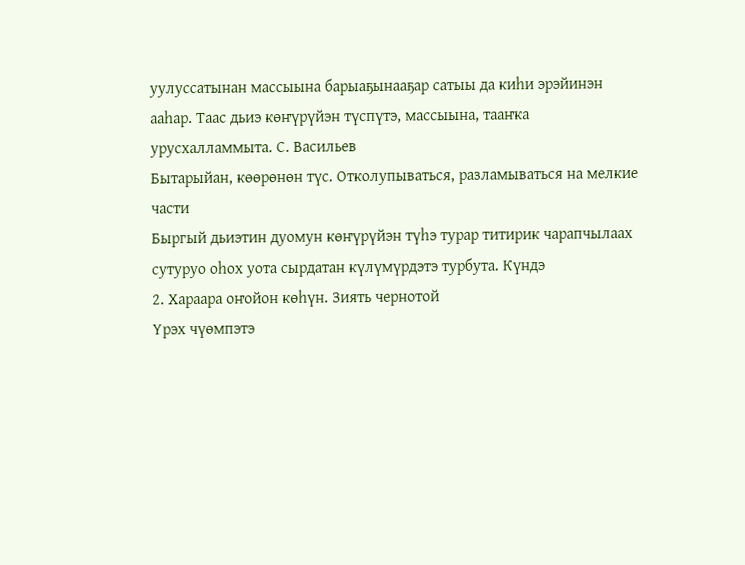уулуссатынан массыына барыаҕынааҕар сатыы да киһи эрэйинэн ааһар. Таас дьиэ көҥүрүйэн түспүтэ, массыына, тааҥка урусхалламмыта. С. Васильев
Бытарыйан, көөрөнөн түс. Отколупываться, разламываться на мелкие части
Быргый дьиэтин дуомун көҥүрүйэн түһэ турар титирик чарапчылаах сутуруо оһох уота сырдатан күлүмүрдэтэ турбута. Күндэ
2. Хараара оҥойон көһүн. Зиять чернотой
Үрэх чүөмпэтэ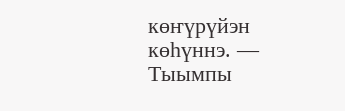көҥүрүйэн көһүннэ. — Тыымпы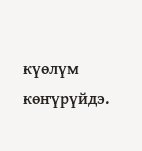күөлүм көҥүрүйдэ.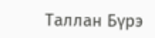Таллан Бүрэ